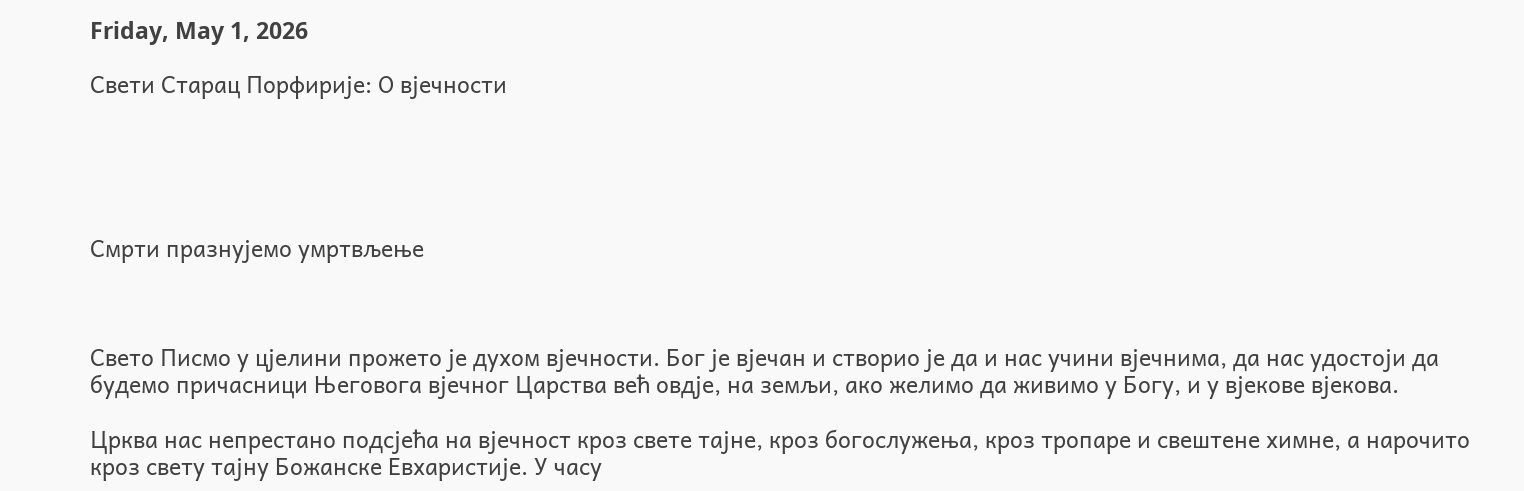Friday, May 1, 2026

Свети Старац Порфирије: О вјечности





Смрти празнујемо умртвљење



Свето Писмо у цјелини прожето је духом вјечности. Бог је вјечан и створио је да и нас учини вјечнима, да нас удостоји да будемо причасници Његовога вјечног Царства већ овдје, на земљи, ако желимо да живимо у Богу, и у вјекове вјекова.

Црква нас непрестано подсјећа на вјечност кроз свете тајне, кроз богослужења, кроз тропаре и свештене химне, а нарочито кроз свету тајну Божанске Евхаристије. У часу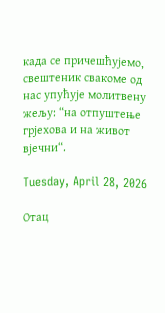када се причешћујемо, свештеник свакоме од нас упућује молитвену жељу: “на отпуштење грјехова и на живот вјечни“.

Tuesday, April 28, 2026

Отац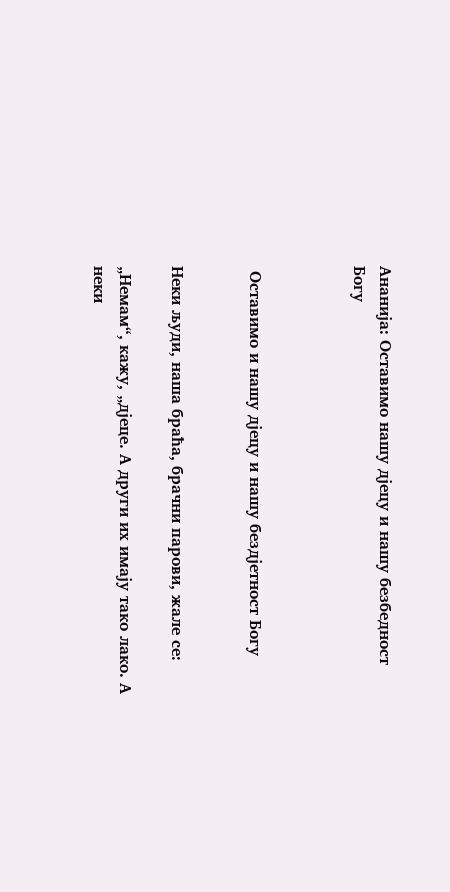Ананија: Оставимо нашу дјецу и нашу безбедност Богу



 Оставимо и нашу дјецу и нашу бездјетност Богу


Неки људи, наша браћа, брачни парови, жале се:

„Немам“, кажу, „дјеце. А други их имају тако лако. А неки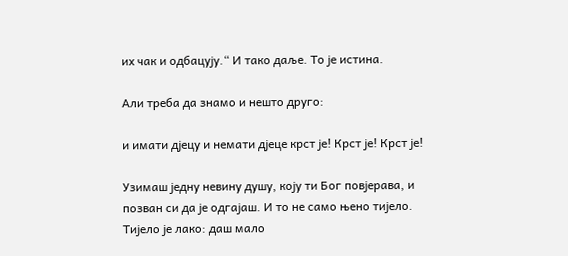их чак и одбацују.“ И тако даље. То је истина.

Али треба да знамо и нешто друго:

и имати дјецу и немати дјеце крст је! Крст је! Крст је!

Узимаш једну невину душу, коју ти Бог повјерава, и позван си да је одгајаш. И то не само њено тијело. Тијело је лако: даш мало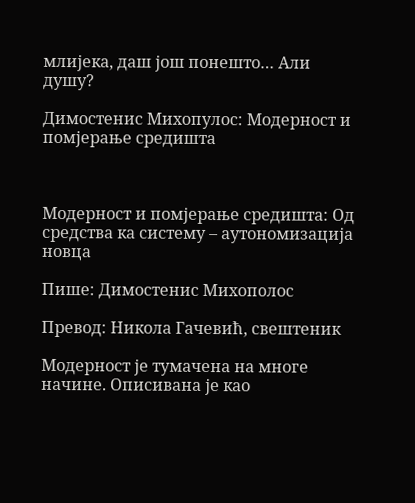млијека, даш још понешто… Али душу?

Димостенис Михопулос: Модерност и помјерање средишта



Модерност и помјерање средишта: Од средства ка систему – аутономизација новца

Пише: Димостенис Михопoлос

Превод: Никола Гачевић, свештеник

Модерност је тумачена на многе начине. Описивана је као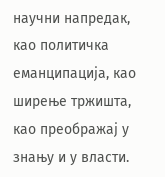научни напредак, као политичка еманципација, као ширење тржишта, као преображај у знању и у власти.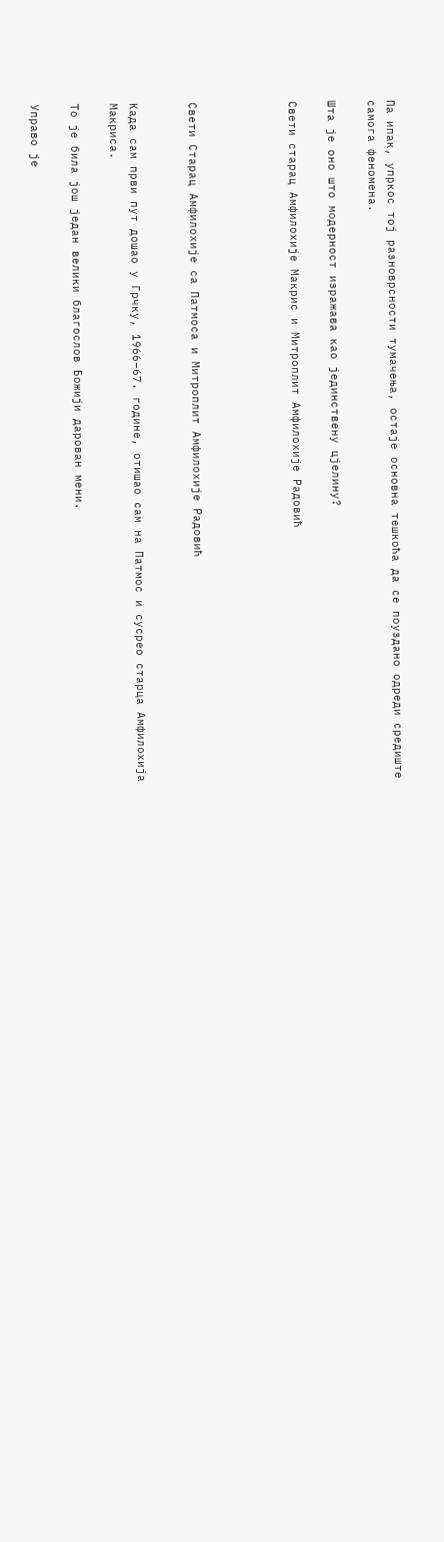Па ипак, упркос тој разноврсности тумачења, остаје основна тешкоћа да се поуздано одреди средиште самога феномена.

Шта је оно што модерност изражава као јединствену цјелину?

Свети старац Амфилохије Макрис и Митроплит Амфилохије Радовић




Свети Старац Амфилохије са Патмоса и Митроплит Амфилохије Радовић


Када сам први пут дошао у Грчку, 1966–67. године, отишао сам на Патмос и сусрео старца Амфилохија Макриса.

То је била још један велики благослов Божији дарован мени.

Управо је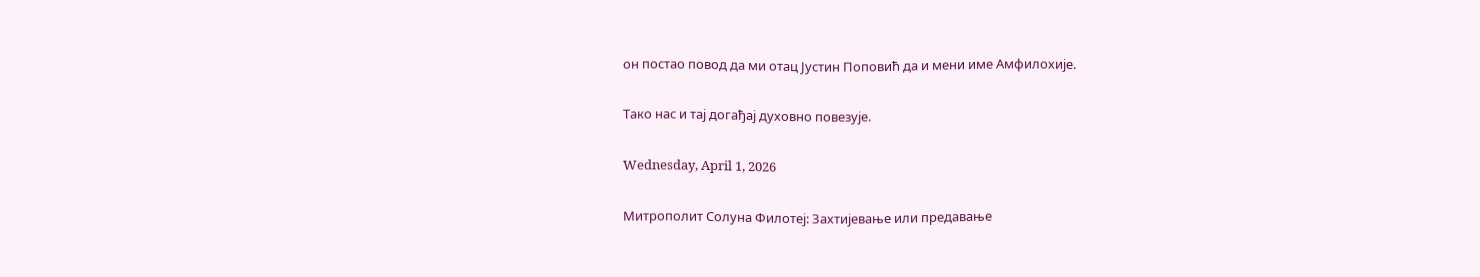он постао повод да ми отац Јустин Поповић да и мени име Амфилохије.

Тако нас и тај догађај духовно повезује.

Wednesday, April 1, 2026

Митрополит Солуна Филотеј: Захтијевање или предавање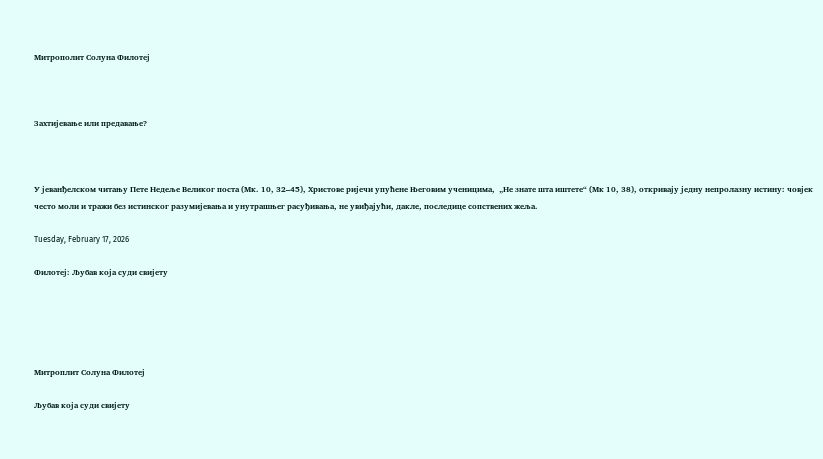Митрополит Солуна Филотеј



Захтијевање или предавање?



У јеванђелском читању Пете Недеље Великог поста (Мк. 10, 32–45), Христове ријечи упућене Његовим ученицима,  „Не знате шта иштете“ (Мк 10, 38), откривају једну непролазну истину: човјек често моли и тражи без истинског разумијевања и унутрашњег расуђивања, не увиђајући, дакле, последице сопствених жеља.

Tuesday, February 17, 2026

Филотеј: Љубав која суди свијету





Митроплит Солуна Филотеј

Љубав која суди свијету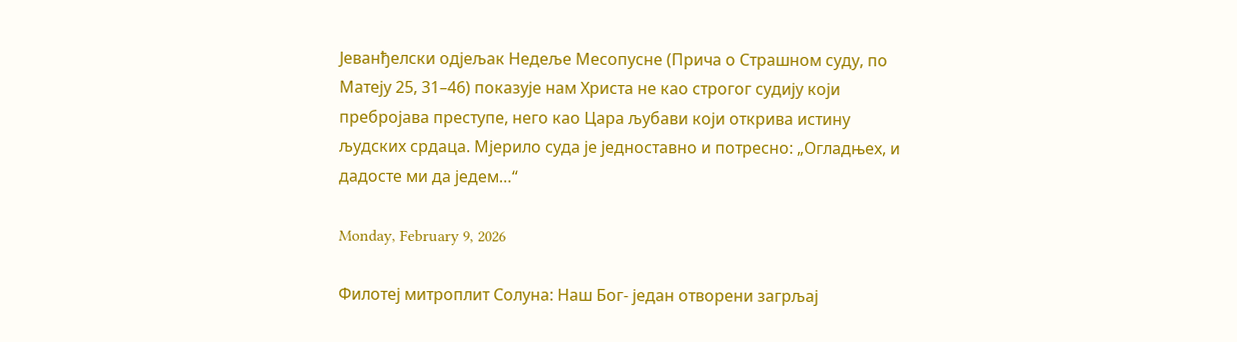Јеванђелски одјељак Недеље Месопусне (Прича о Страшном суду, по Матеју 25, 31–46) показује нам Христа не као строгог судију који пребројава преступе, него као Цара љубави који открива истину људских срдаца. Мјерило суда је једноставно и потресно: „Огладњех, и дадосте ми да једем…“

Monday, February 9, 2026

Филотеј митроплит Солуна: Наш Бог- један отворени загрљај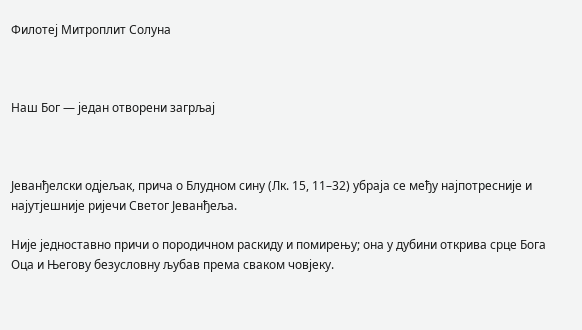Филотеј Митроплит Солуна



Наш Бог — један отворени загрљај



Јеванђелски одјељак, прича о Блудном сину (Лк. 15, 11–32) убраја се међу најпотресније и најутјешније ријечи Светог Јеванђеља.

Није једноставно причи о породичном раскиду и помирењу; она у дубини открива срце Бога Оца и Његову безусловну љубав према сваком човјеку.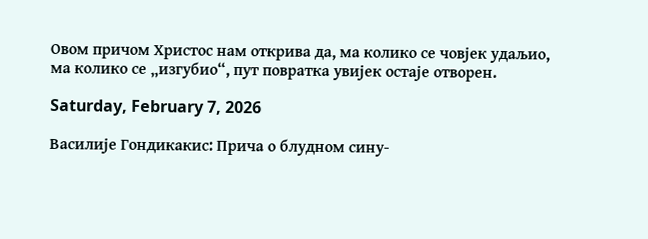Овом причом Христос нам открива да, ма колико се човјек удаљио, ма колико се „изгубио“, пут повратка увијек остаје отворен.

Saturday, February 7, 2026

Василије Гондикакис: Прича о блудном сину-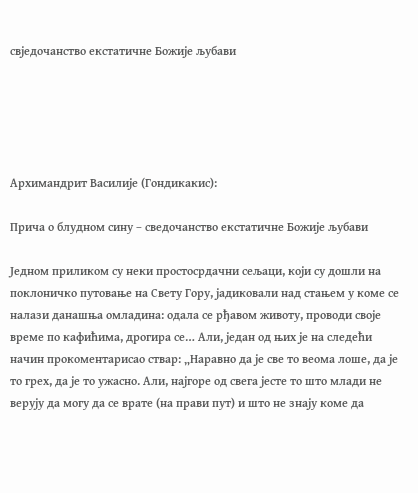свједочанство екстатичне Божије љубави





Архимандрит Василије (Гондикакис):

Прича о блудном сину – сведочанство екстатичне Божије љубави

Једном приликом су неки простосрдачни сељаци, који су дошли на поклоничко путовање на Свету Гору, јадиковали над стањем у коме се налази данашња омладина: одала се рђавом животу, проводи своје време по кафићима, дрогира се… Али, један од њих је на следећи начин прокоментарисао ствар: „Наравно да је све то веома лоше, да је то грех, да је то ужасно. Али, најгоре од свега јесте то што млади не верују да могу да се врате (на прави пут) и што не знају коме да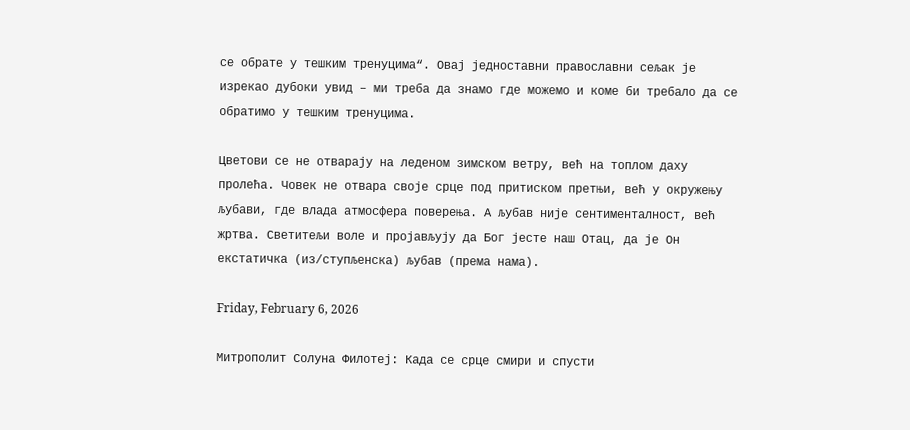се обрате у тешким тренуцима“. Овај једноставни православни сељак је изрекао дубоки увид – ми треба да знамо где можемо и коме би требало да се обратимо у тешким тренуцима.

Цветови се не отварају на леденом зимском ветру, већ на топлом даху пролећа. Човек не отвара своје срце под притиском претњи, већ у окружењу љубави, где влада атмосфера поверења. А љубав није сентименталност, већ жртва. Светитељи воле и пројављују да Бог јесте наш Отац, да је Он екстатичка (из/ступљенска) љубав (према нама).

Friday, February 6, 2026

Митрополит Солуна Филотеј: Када се срце смири и спусти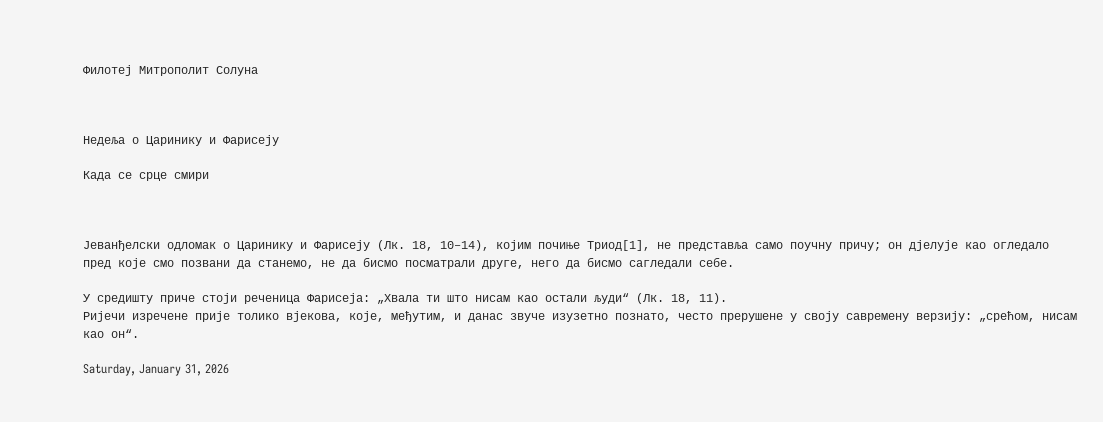Филотеј Митрополит Солуна



Недеља о Царинику и Фарисеју

Када се срце смири



Јеванђелски одломак о Царинику и Фарисеју (Лк. 18, 10–14), којим почиње Триод[1], не представља само поучну причу; он дјелује као огледало пред које смо позвани да станемо, не да бисмо посматрали друге, него да бисмо сагледали себе.

У средишту приче стоји реченица Фарисеја: „Хвала ти што нисам као остали људи“ (Лк. 18, 11).
Ријечи изречене прије толико вјекова, које, међутим, и данас звуче изузетно познато, често прерушене у своју савремену верзију: „срећом, нисам као он“.

Saturday, January 31, 2026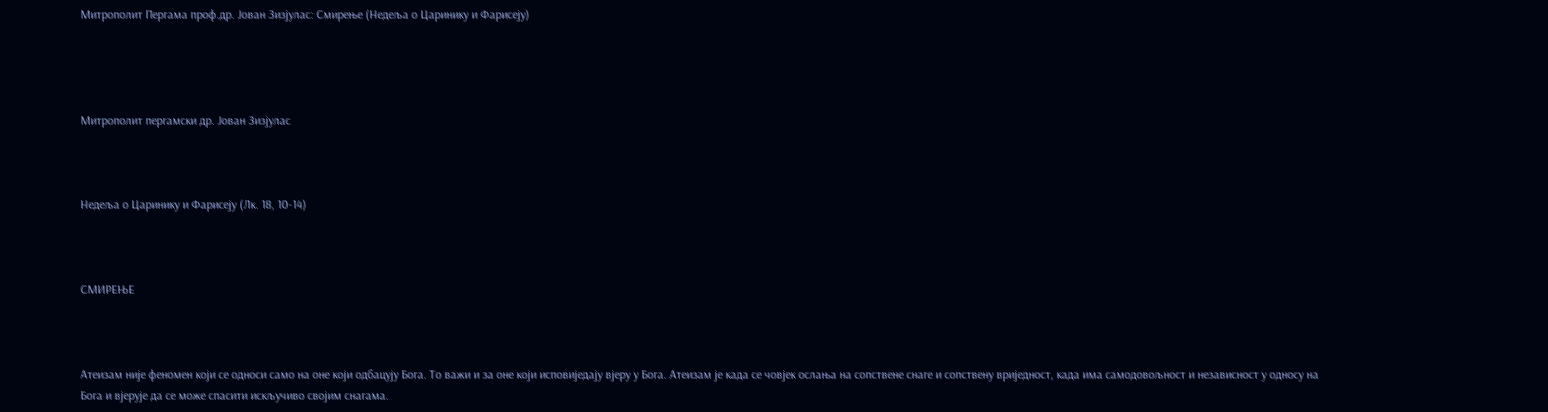Митрополит Пергама проф.др. Јован Зизјулас: Смирење (Недеља о Царинику и Фарисеју)




Митрополит пергамски др. Јован Зизјулас



Недеља о Царинику и Фарисеју (Лк. 18, 10-14)



СМИРЕЊЕ



Атеизам није феномен који се односи само на оне који одбацују Бога. То важи и за оне који исповиједају вјеру у Бога. Атеизам је када се човјек ослања на сопствене снаге и сопствену вриједност, када има самодовољност и независност у односу на Бога и вјерује да се може спасити искључиво својим снагама.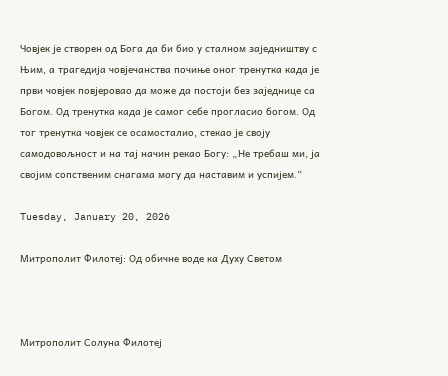Човјек је створен од Бога да би био у сталном заједништву с Њим, а трагедија човјечанства почиње оног тренутка када је први човјек повјеровао да може да постоји без заједнице са Богом. Од тренутка када је самог себе прогласио богом. Од тог тренутка човјек се осамосталио, стекао је своју самодовољност и на тај начин рекао Богу: „Не требаш ми, ја својим сопственим снагама могу да наставим и успијем.“

Tuesday, January 20, 2026

Митрополит Филотеј: Од обичне воде ка Духу Светом



Митрополит Солуна Филотеј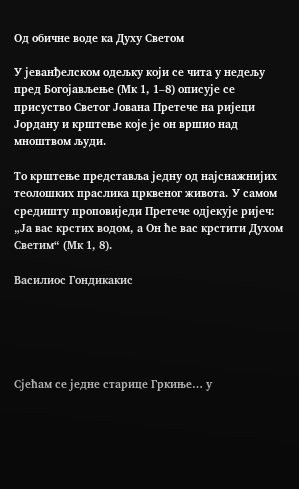Од обичне воде ка Духу Светом

У јеванђелском одељку који се чита у недељу пред Богојављење (Мк 1, 1–8) описује се присуство Светог Јована Претече на ријеци Јордану и крштење које је он вршио над мноштвом људи.

То крштење представља једну од најснажнијих теолошких праслика црквеног живота. У самом средишту проповиједи Претече одјекује ријеч: „Ја вас крстих водом, а Он ће вас крстити Духом Светим“ (Мк 1, 8).

Василиос Гондикакис





Сјећам се једне старице Гркиње… у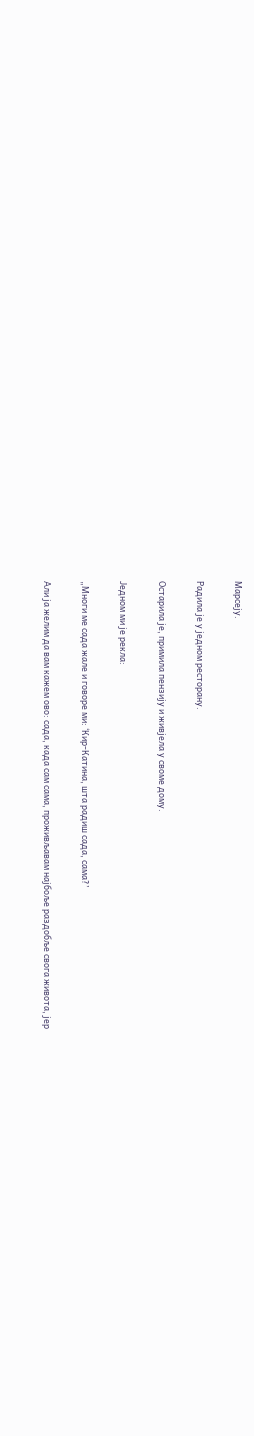Марсеју.

Радила је у једном ресторану.

Остарила је, примила пензију и живјела у своме дому.

Једном ми је рекла:

„Многи ме сада жале и говоре ми: ‘Кир-Катина, шта радиш сада, сама?’

Али ја желим да вам кажем ово: сада, када сам сама, проживљавам најбоље раздобље свога живота, јер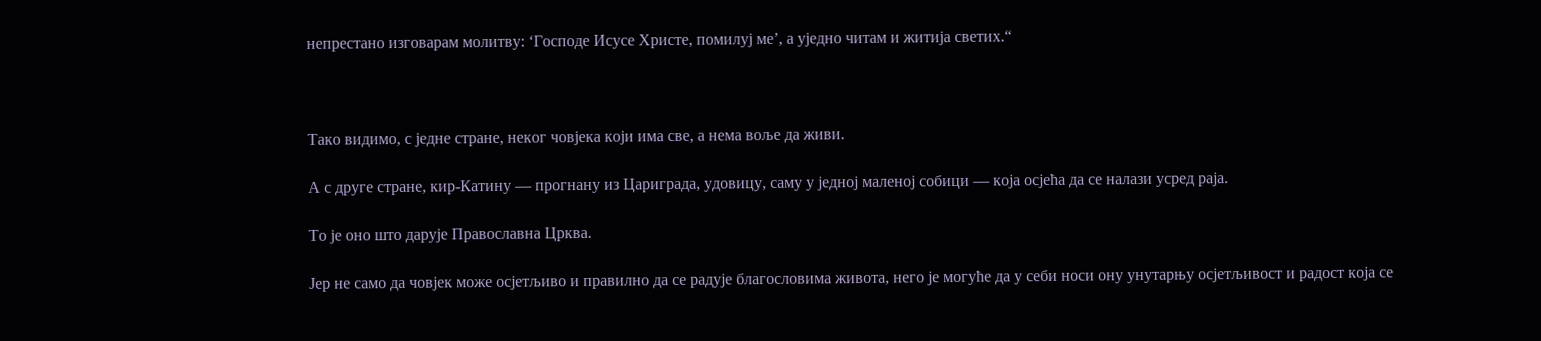непрестано изговарам молитву: ‘Господе Исусе Христе, помилуј ме’, а уједно читам и житија светих.“



Тако видимо, с једне стране, неког човјека који има све, а нема воље да живи.

А с друге стране, кир-Катину — прогнану из Цариграда, удовицу, саму у једној маленој собици — која осјећа да се налази усред раја.

То је оно што дарује Православна Црква.

Јер не само да човјек може осјетљиво и правилно да се радује благословима живота, него је могуће да у себи носи ону унутарњу осјетљивост и радост која се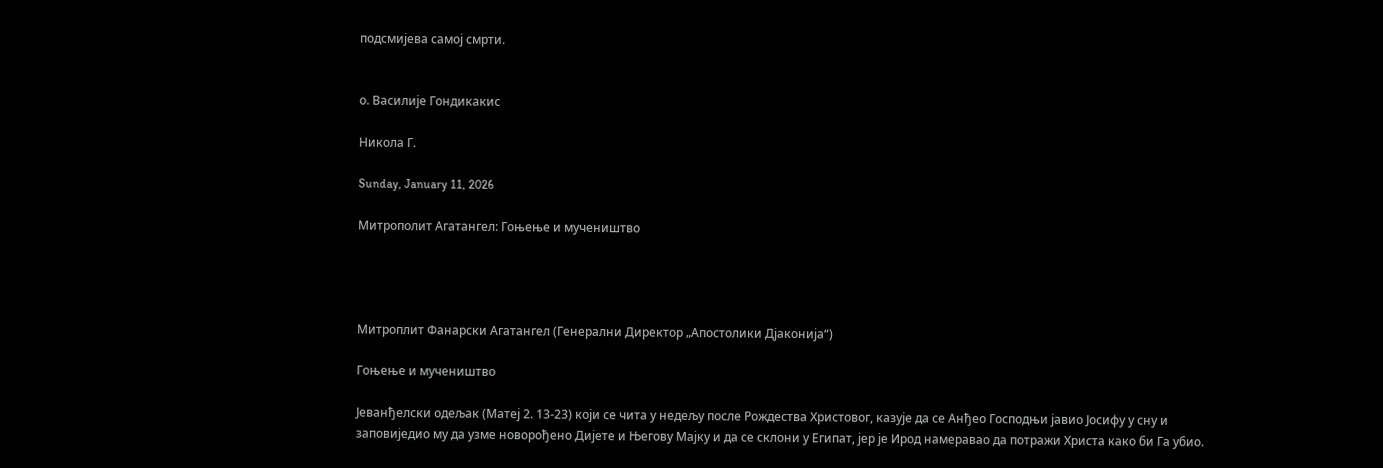подсмијева самој смрти.


о. Василије Гондикакис

Никола Г.

Sunday, January 11, 2026

Митрополит Агатангел: Гоњење и мучеништво




Митроплит Фанарски Агатангел (Генерални Директор „Апостолики Дјаконија“)

Гоњење и мучеништво

Јеванђелски одељак (Матеј 2. 13-23) који се чита у недељу после Рождества Христовог, казује да се Анђео Господњи јавио Јосифу у сну и заповиједио му да узме новорођено Дијете и Његову Мајку и да се склони у Египат, јер је Ирод намеравао да потражи Христа како би Га убио.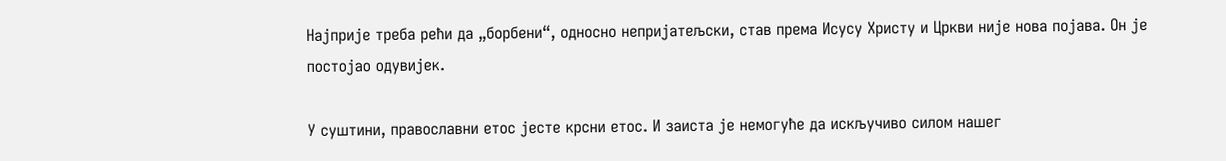Најприје треба рећи да „борбени“, односно непријатељски, став према Исусу Христу и Цркви није нова појава. Он је постојао одувијек.

У суштини, православни етос јесте крсни етос. И заиста је немогуће да искључиво силом нашег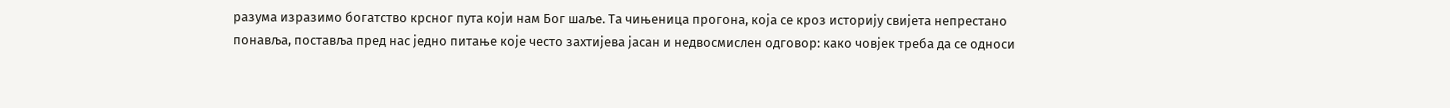разума изразимо богатство крсног пута који нам Бог шаље. Та чињеница прогона, која се кроз историју свијета непрестано понавља, поставља пред нас једно питање које често захтијева јасан и недвосмислен одговор: како човјек треба да се односи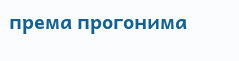према прогонима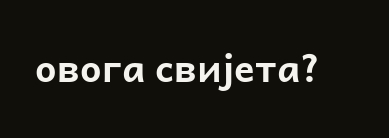овога свијета?